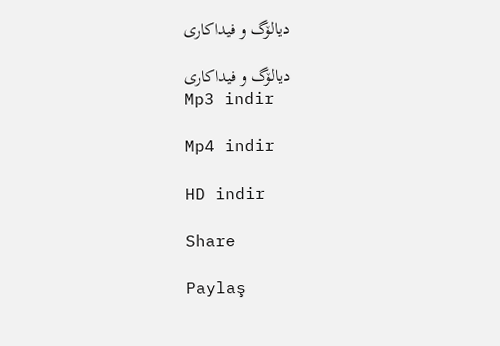دیالۆگ و فیداكاری

دیالۆگ و فیداكاری
Mp3 indir

Mp4 indir

HD indir

Share

Paylaş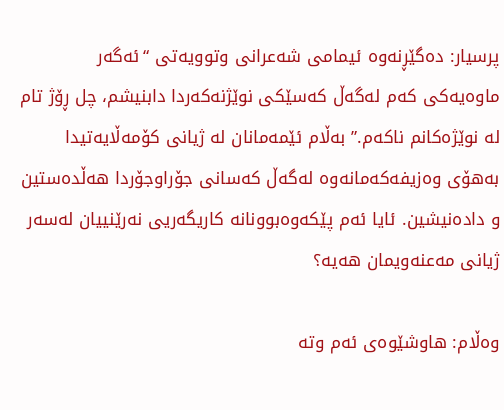پرسیار: دەگێڕنەوە ئیمامى شەعرانى وتوویەتى “ئەگەر ماوەیەکى کەم لەگەڵ کەسێکى نوێژنەکەردا دابنیشم، چل ڕۆژ تام لە نوێژەکانم ناکەم.” بەڵام ئێمەمانان لە ژیانى کۆمەڵایەتیدا بەهۆى وەزیفەکەمانەوە لەگەڵ کەسانى جۆراوجۆردا هەڵدەستین و دادەنیشین. ئایا ئەم پێکەوەبوونانە کاریگەریی نەرێنییان لەسەر ژیانى مەعنەویمان هەیە؟

وەڵام: هاوشێوەى ئەم وتە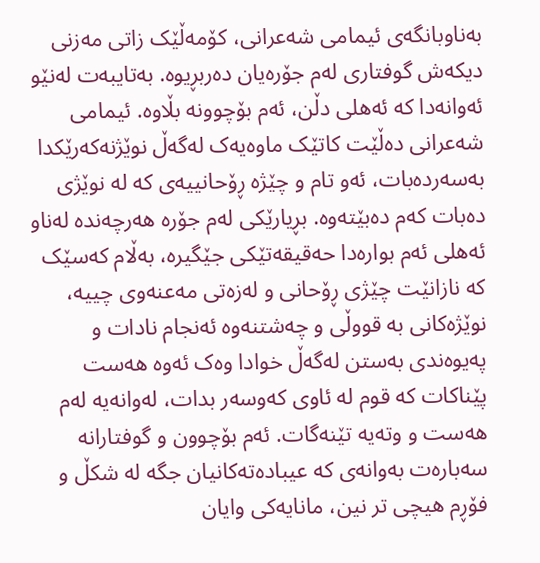بەناوبانگەى ئیمامى شەعرانى، کۆمەڵێک زاتى مەزنى دیکەش گوفتارى لەم جۆرەیان دەربڕیوە. بەتایبەت لەنێو ئەوانەدا کە ئەهلى دڵن، ئەم بۆچوونە بڵاوە. ئیمامى شەعرانى دەڵێت کاتێک ماوەیەک لەگەڵ نوێژنەکەرێکدا بەسەردەبات، ئەو تام و چێژە ڕۆحانییەى کە لە نوێژى دەبات کەم دەبێتەوە. بڕیارێکى لەم جۆرە هەرچەندە لەناو ئەهلى ئەم بوارەدا حەقیقەتێکى جێگیرە، بەڵام کەسێک کە نازانێت چێژى ڕۆحانى و لەزەتى مەعنەوى چییە، نوێژەکانى بە قووڵى و چەشتنەوە ئەنجام نادات و پەیوەندى بەستن لەگەڵ خوادا وەک ئەوە هەست پێناکات کە قوم لە ئاوى کەوسەر بدات، لەوانەیە لەم هەست و وتەیە تێنەگات. ئەم بۆچوون و گوفتارانە سەبارەت بەوانەى کە عیبادەتەکانیان جگە لە شکڵ و فۆڕم هیچى تر نین، مانایەکى وایان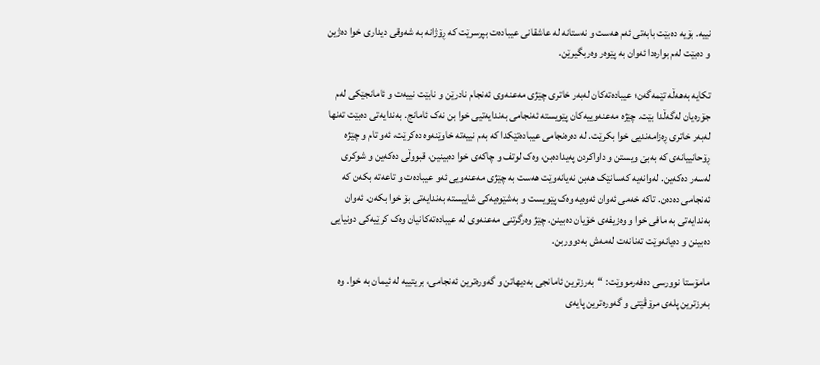نییە. بۆیە دەبێت بابەتى ئەم هەست و نەستانە لە عاشقانى عیبادەت بپرسرێت کە ڕۆژانە بە شەوقى دیدارى خوا دەژین و دەبێت لەم بوارەدا ئەوان بە پێوەر وەربگیرێن.

تکایە بەهەڵە تێمەگەن؛ عیبادەتەکان لەبەر خاترى چێژى مەعنەوى ئەنجام نادرێن و نابێت نییەت و ئامانجێکى لەم جۆرەیان لەگەڵدا بێت. چێژە مەعنەوییەکان پێویستە ئەنجامى بەندایەتیی خوا بن نەک ئامانج. بەندایەتى دەبێت تەنها لەبەر خاترى ڕەزامەندیی خوا بکرێت. لە دەرەنجامى عیبادەتێکدا کە بەم نییەتە خاوێنەوە دەکرێت، ئەو تام و چێژە ڕۆحانییانەى کە بەبێ ویستن و داواکردن پەیدادەبن، وەک لوتف و چاکەى خوا دەبینین، قبووڵى دەکەین و شوکرى لەسەر دەکەین. لەوانەیە کەسانێک هەبن نەیانەوێت هەست بە چێژى مەعنەویی ئەو عیبادەت و تاعەتە بکەن کە ئەنجامى دەدەن. تاکە خەمى ئەوان ئەوەیە وەک پێویست و بەشێوەیەکى شاییستە بەندایەتى بۆ خوا بکەن. ئەوان بەندایەتى بە مافى خوا و وەزیفەى خۆیان دەبینن. چێژ وەرگرتنى مەعنەوى لە عیبادەتەکانیان وەک کرێیەکى دونیایی دەبینن و دەیانەوێت تەنانەت لەمەش بەدووربن.

مامۆستا نوورسى دەفەرمووێت: “بەرزترین ئامانجى بەدیهاتن و گەورەترین ئەنجامى، بریتییە لە ئیمان بە خوا. وە بەرزترین پلەى مرۆڤێتى و گەورەترین پایەى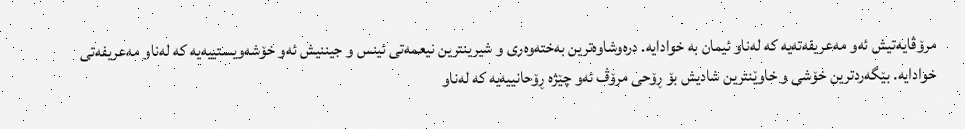مرۆڤایەتیش ئەو مەعریفەتەیە کە لەناو ئیمان بە خوادایە. درەوشاوەترین بەختەوەرى و شیرینترین نیعمەتی ئینس و جیننیش ئەو خۆشەویستییەیە کە لەناو مەعریفەتى خوادایە. بێگەردترین خۆشى و خاوێنترین شادیش بۆ ڕۆحى مرۆڤ ئەو چێژە ڕۆحانییەیە کە لەناو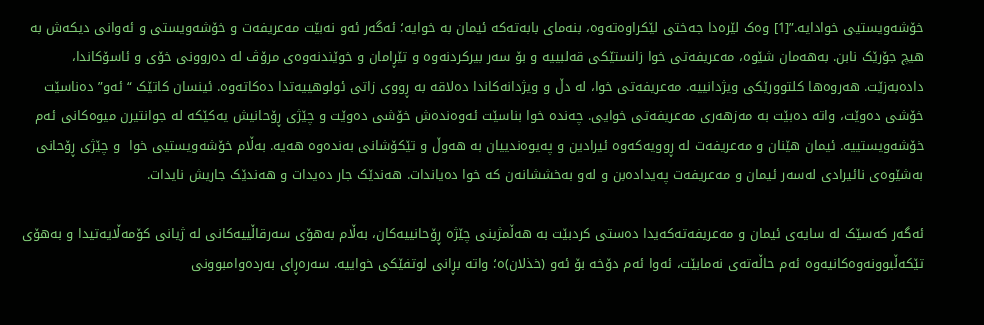خۆشەویستیی خوادایە.”[1] وەک لێرەدا جەختى لێکراوەتەوە، بنەماى بابەتەکە ئیمان بە خوایە؛ ئەگەر ئەو نەبێت مەعریفەت و خۆشەویستى و ئەوانى دیکەش بە هیچ جۆرێک نابن. بەهەمان شێوە، مەعریفەتى خوا زانستێکى قەلبییە و بۆ سەر بیرکردنەوە و تێڕامان و خوێندنەوەى مرۆڤ لە دەروونى خۆى و ئاسۆکاندا، دادەبەزێت. هەروەها کلتوورێکى ویژدانییە. مەعریفەتى خوا، لە دڵ و ویژدانەکاندا دەلاقە بە ڕووى زاتى ئولوهییەتدا دەکاتەوە. ئینسان کاتێک “ئەو” دەناسێت خۆشى دەوێت، واتە دەبێت بە مەزهەرى مەعریفەتى خوایی. چەندە خوا بناسێت ئەوەندەش خۆشى دەوێت و چێژى ڕۆحانیش یەکێکە لە جوانتیرن میوەکانى ئەم خۆشەویستییە. ئیمان هێنان و مەعریفەت لە ڕوویەکەوە ئیرادین و پەیوەندییان بە هەوڵ و تێکۆشانى بەندەوە هەیە. بەڵام خۆشەویستیی خوا  و چێژى ڕۆحانى بەشێوەى نائیرادى لەسەر ئیمان و مەعریفەت پەیدادەبن و لەو بەخششانەن کە خوا دەیاندات. هەندێک جار دەیدات و هەندێک جاریش نایدات.

ئەگەر کەسێک لە سایەى ئیمان و مەعریفەتەکەیدا دەستى کردبێت بە هەڵمژینى چێژە ڕۆحانییەکان، بەڵام بەهۆى سەرقاڵییەکانى لە ژیانى کۆمەڵایەتیدا و بەهۆى تێکەڵبوونەوەکانیەوە ئەم حاڵەتەى نەمابێت، ئەوا ئەم دۆخە بۆ ئەو (خذلان)ە؛ واتە بڕانى لوتفێکى خواییە. سەرەڕاى بەردەوامبوونى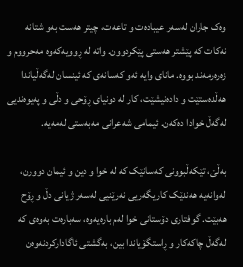وەک جاران لەسەر عیبادەت و تاعەت، چیتر هەست بەو شتانە نەکات کە پێشتر هەستى پێکردوون. واتە لە ڕوویەکەوە مەحرووم و زەرەرمەند بووە. ماناى وایە ئەو کەسانەى کە ئینسان لەگەڵیاندا هەڵدەستێت و دادەنیشێت، کار لە دونیاى ڕۆحى و دڵى و پەیوەندیی لەگەڵ خوادا دەکەن. ئیمامى شەعرانى مەبەستى لەمەیە.

بەڵێ، تێکەڵبوونى کەسانێک کە لە خوا و دین و ئیمان دوورن، لەوانەیە هەندێک کاریگەریی نەرێنیی لەسەر ژیانى دڵ و ڕۆح هەبێت. گوفتارى دۆستانى خوا لەم بارەیەوە، سەبارەت بەوەى کە لەگەڵ چاکەکار و ڕاستگۆیاندا بین، بەگشتى ئاگادارکردنەوەن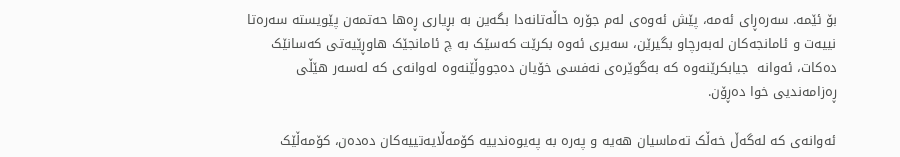بۆ ئێمە. سەرەڕاى ئەمە، پێش ئەوەى لەم جۆرە حاڵەتانەدا بگەین بە بڕیارى ڕەها حەتمەن پێویستە سەرەتا نییەت و ئامانجەکان لەبەرچاو بگیرێن، سەیرى ئەوە بکرێت کەسێک بە چ ئامانجێک هاوڕێیەتى کەسانێک دەکات، ئەوانە  جیابکرێنەوە کە بەگوێرەى نەفسى خۆیان دەجووڵێنەوە لەوانەى کە لەسەر هێڵى ڕەزامەندیی خوا دەڕۆن.

ئەوانەى کە لەگەڵ خەڵک تەماسیان هەیە و پەرە بە پەیوەندییە کۆمەڵایەتییەکان دەدەن، کۆمەڵێک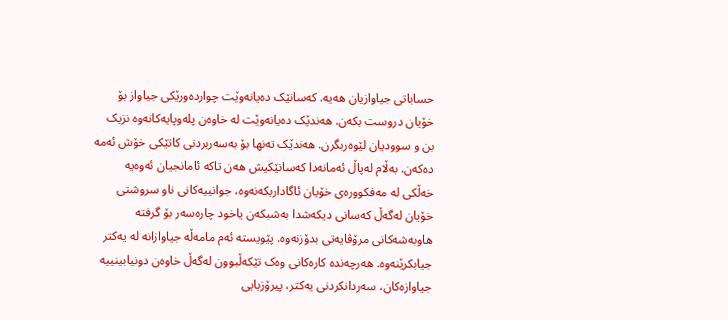حساباتى جیاوازیان هەیە. کەسانێک دەیانەوێت چواردەورێکى جیاواز بۆ خۆیان دروست بکەن. هەندێک دەیانەوێت لە خاوەن پلەوپایەکانەوە نزیک بن و سوودیان لێوەربگرن. هەندێک تەنها بۆ بەسەربردنى کاتێکى خۆش ئەمە دەکەن. بەڵام لەپاڵ ئەمانەدا کەسانێکیش هەن تاکە ئامانجیان ئەوەیە خەڵکى لە مەفکوورەى خۆیان ئاگاداربکەنەوە، جوانییەکانى ناو سروشتى خۆیان لەگەڵ کەسانى دیکەشدا بەشبکەن یاخود چارەسەر بۆ گرفتە هاوبەشەکانى مرۆڤایەتى بدۆزنەوە. پێویستە ئەم مامەڵە جیاوازانە لە یەکتر جیابکرێنەوە. هەرچەندە کارەکانى وەک تێکەڵبوون لەگەڵ خاوەن دونیابینییە جیاوازەکان، سەردانکردنى یەکتر، پیرۆزبایی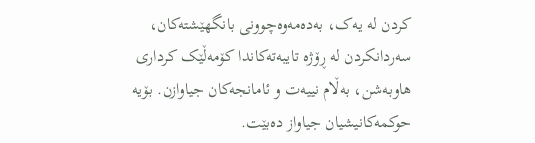کردن لە یەک، بەدەمەوەچوونى بانگهێشتەکان، سەردانکردن لە ڕۆژە تایبەتەکاندا کۆمەڵێک کردارى هاوبەشن، بەڵام نییەت و ئامانجەکان جیاوازن. بۆیە حوکمەکانیشیان جیاواز دەبێت.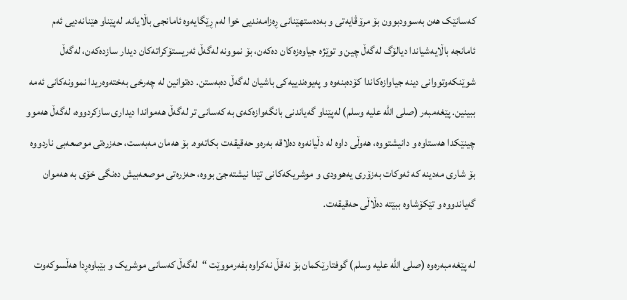کەسانێک هەن بەسوودبوون بۆ مرۆڤایەتى و بەدەستهێنانى ڕەزامەندیی خوا لەم ڕێگایەوە ئامانجى باڵایانە. لەپێناو هێنانەدیی ئەم ئامانجە باڵایەشیاندا دیالۆگ لەگەڵ چین و توێژە جیاوەزەکان دەکەن، بۆ نموونە لەگەڵ ئەریستۆکراتەکان دیدار سازدەکەن، لەگەڵ شوێنکەوتووانى دینە جیاوازەکاندا کۆدەبنەوە و پەیوەندییەکى باشیان لەگەڵ دەبەستن. دەتوانین لە چەرخى بەختەوەریدا نموونەکانى ئەمە ببینین. پێغەمبەر (صلى الله علیە وسلم) لەپێناو گەیاندنى بانگەوازەکەى بە کەسانى تر لەگەڵ هەمواندا دیدارى سازکردووە، لەگەڵ هەموو چینێکدا هەستاوە و دانیشتووە، هەوڵى داوە لە دڵیانەوە دەلاقە بەرەو حەقیقەت بکاتەوە. بۆ هەمان مەبەست، حەزرەتى موصعەبى ناردووە بۆ شارى مەدینە کە ئەوکات بەزۆرى یەهوودى و موشریکەکانى تێدا نیشتەجێ بووە، حەزرەتى موصعەبیش دەنگى خۆى بە هەموان گەیاندووە و تێکۆشاوە ببێتە دەڵاڵى حەقیقەت.

لە پێغەمبەرەوە (صلى الله علیە وسلم) گوفتارێکمان بۆ نەقڵ نەکراوە بفەرمووێت “لەگەڵ کەسانى موشریک و بێباوەڕدا هەڵسوکەوت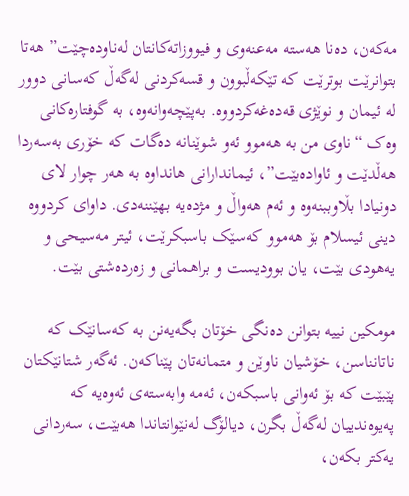مەکەن، دەنا هەستە مەعنەوى و فیووزاتەکانتان لەناودەچێت” هەتا بتوانرێت بوترێت کە تێکەڵبوون و قسەکردنى لەگەڵ کەسانى دوور لە ئیمان و نوێژى قەدەغەکردووە. بەپێچەوانەوە، بە گوفتارەکانى وەک “ناوى من بە هەموو ئەو شوێنانە دەگات کە خۆرى بەسەردا هەڵدێت و ئاوادەبێت”، ئیماندارانى هانداوە بە هەر چوار لاى دونیادا بڵاوببنەوە و ئەم هەواڵ و مژدەیە بهێننەدى. داواى کردووە دینى ئیسلام بۆ هەموو کەسێک باسبکرێت، ئیتر مەسیحى و یەهودى بێت، یان بوودیست و براهمانى و زەردەشتى بێت.

مومکین نییە بتوانن دەنگى خۆتان بگەیەنن بە کەسانێک کە ناتانناسن، خۆشیان ناوێن و متمانەتان پێناکەن. ئەگەر شتانێکتان پێبێت کە بۆ ئەوانى باسبکەن، ئەمە وابەستەى ئەوەیە کە پەیوەندییان لەگەڵ بگرن، دیالۆگ لەنێوانتاندا هەبێت، سەردانى یەکتر بکەن،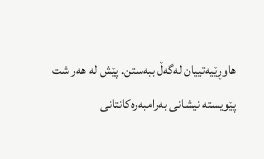هاوڕێیەتییان لەگەڵ ببەستن. پێش لە هەر شت پێویستە نیشانى بەرامبەرەکانتانى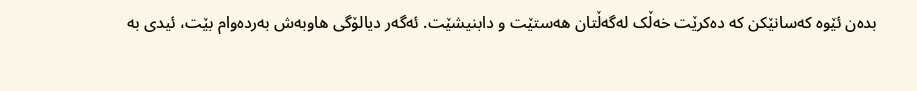بدەن ئێوە کەسانێکن کە دەکرێت خەڵک لەگەڵتان هەستێت و دابنیشێت. ئەگەر دیالۆگى هاوبەش بەردەوام بێت، ئیدى بە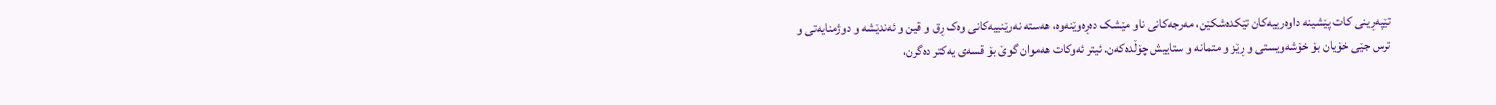تێپەڕینى کات پێشینە داوەرییەکان تێکدەشکێن، مەرجەکانى ناو مێشک دەڕەوێنەوە، هەستە نەرێنییەکانى وەک ڕق و قین و ئەندێشە و دوژمنایەتى و ترس جێى خۆیان بۆ خۆشەویستى و ڕێز و متمانە و ستاییش چۆڵدەکەن. ئیتر ئەوکات هەموان گوێ بۆ قسەى یەکتر دەگرن،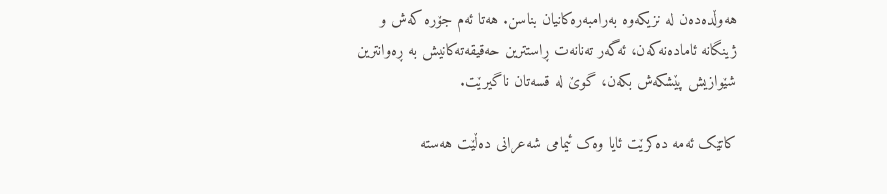هەوڵدەدەن لە نزیکەوە بەرامبەرەکانیان بناسن. هەتا ئەم جۆرە کەش و ژینگانە ئامادەنەکەن، ئەگەر تەنانەت ڕاستترین حەقیقەتەکانیش بە ڕەوانترین شێوازیش پێشکەش بکەن، گوێ لە قسەتان ناگیرێت.

کاتێک ئەمە دەکرێت ئایا وەک ئیمامى شەعرانى دەڵێت هەستە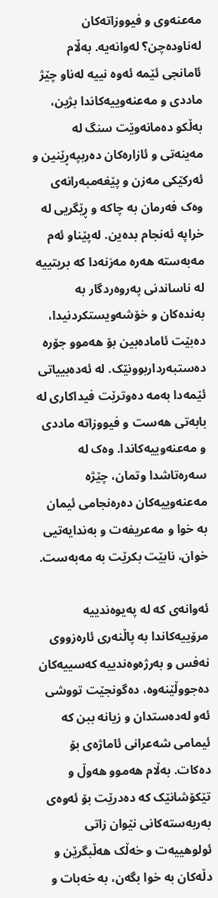مەعنەوى و فیووزاتەکان لەناودەچن؟ لەوانەیە. بەڵام ئامانجى ئێمە ئەوە نییە لەناو چێژ ماددى و مەعنەوییەکاندا بژین، بەڵکو دەمانەوێت سنگ لە مەینەتى و ئازارەکان دەربپەڕێنین و ئەرکێکى مەزن و پێغەمبەرانەى وەک فەرمان بە چاکە و ڕێگریی لە خراپە ئەنجام بدەین. لەپێناو ئەم مەبەستە هەرە مەزنەدا کە بریتییە لە ناساندنى پەروەردگار بە بەندەکان و خۆشەویستکردنیدا، دەبێت ئامادەبین بۆ هەموو جۆرە دەستبەرداربوونێک. لە ئەدەبییاتى ئێمەدا بەمە دەوترێت فیداکارى لە بابەتى هەست و فیووزاتە ماددى و مەعنەوییەکاندا. وەک لە سەرەتاشدا وتمان، چێژە مەعنەوییەکان دەرەنجامى ئیمان بە خوا و مەعریفەت و بەندایەتیی خوان، نابێت بکرێت بە مەبەست.

ئەوانەى کە لە پەیوەندییە مرۆییەکاندا بە پاڵنەرى ئارەزووى نەفس و بەرژەوەندییە کەسییەکان دەجووڵێنەوە، دەگونجێت تووشى ئەو لەدەستدان و زیانە ببن کە ئیمامى شەعرانى ئاماژەى بۆ دەکات. بەڵام هەموو هەوڵ و تێکۆشانێک کە دەدرێت بۆ ئەوەى بەربەستەکانى نێوان زاتى ئولوهییەت و خەڵک هەڵبگرێن و دڵەکان بە خوا بگەن، بە خەبات و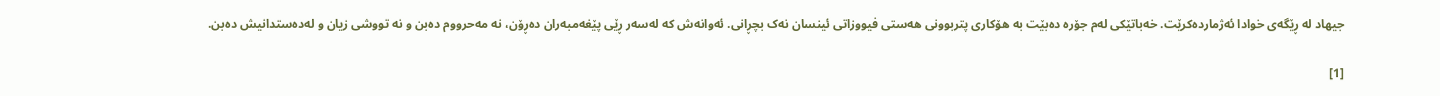جیهاد لە ڕێگەى خوادا ئەژماردەکرێت. خەباتێکى لەم جۆرە دەبێت بە هۆکارى پتربوونى هەستى فیووزاتى ئینسان نەک بچڕانى. ئەوانەش کە لەسەر ڕێى پێغەمبەران دەڕۆن، نە مەحرووم دەبن و نە تووشى زیان و لەدەستدانیش دەبن.

[1]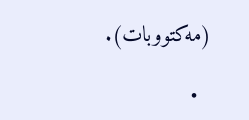(مەکتووبات).

  •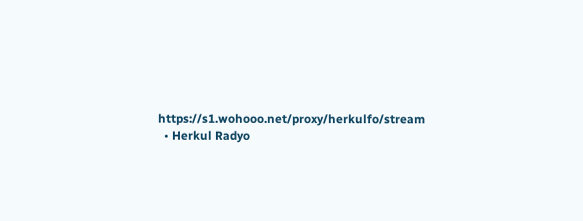https://s1.wohooo.net/proxy/herkulfo/stream
  • Herkul Radyo